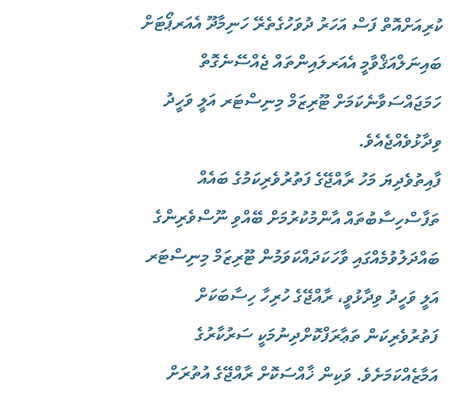ކުރިއަށްއޮތް ފަސް އަހަރު ދުވަހުގެތެރޭ ހަނިމާދޫ އެއަރޕޯޓަށް ބައިނަލްއަޤްވާމީ އެއަރލައިންތައް ޖެއްސޭނެގޮތް ހަމަޖައްސަވާނެކަމަށް ޓޫރިޒަމް މިނިސްޓަރ އަލީ ވަހީދު ވިދާޅުވެއްޖެއެވެ.
ފާއިތުވެދިޔަ މަހު ރާއްޖޭގެ ފަތުރުވެރިކަމުގެ ބައެއް ތަފާސްހިސާބުތައް އާންމުކުރުމަށް ބޭއްވި ނޫސްވެރިންގެ ބައްދަލުވުމެއްގައި ވާހަކަދައްކަވަމުން ޓޫރިޒަމް މިނިސްޓަރ އަލީ ވަހީދު ވިދާޅުވީ، ރާއްޖޭގެ ހުރިހާ ހިސާބަކަށް ފަތުރުވެރިކަން ތަޢާރަފްކޮށްދިނުމަކީ ސަރުކާރުގެ އަމާޒެއްކަމަށެވެ. ވަކިން ޚާއްސަކޮށް ރާއްޖޭގެ އުތުރަށް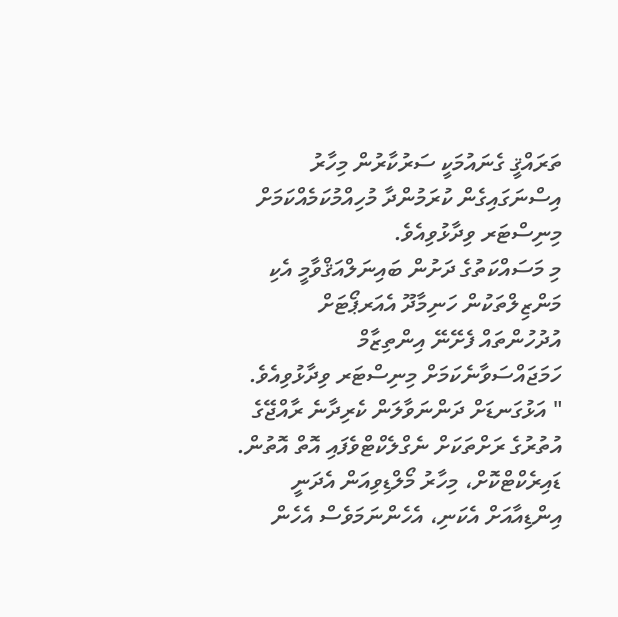ތަރައްޤީ ގެނައުމަކީ ސަރުކާރުން މިހާރު އިސްނަގައިގެން ކުރަމުންދާ މުހިއްމުކަމެއްކަމަށް މިނިސްޓަރ ވިދާޅުވިއެވެ.
މި މަސައްކަތުގެ ދަށުން ބައިނަލްއަޤްވާމީ އެކި މަންޒިލްތަކުން ހަނިމާދޫ އެއަރޕޯޓަށް އުދުހުންތައް ފެށޭނޭ އިންތިޒާމް ހަމަޖައްސަވާނެކަމަށް މިނިސްޓަރ ވިދާޅުވިއެވެ.
" އަޅުގަނޑަށް ދަންނަވާލަން ކެރިދާނެ ރާއްޖޭގެ އުތުރުގެ ރަށްތަކަށް ނެގްލެކްޓްވެފައި އޮތް އޮތުން. ޑައިރެކްޓްކޮށް، މިހާރު މޯލްޑިވިއަން އެދަނީ އިންޑިއާއަށް އެކަނި، އެހެންނަމަވެސް އެހެން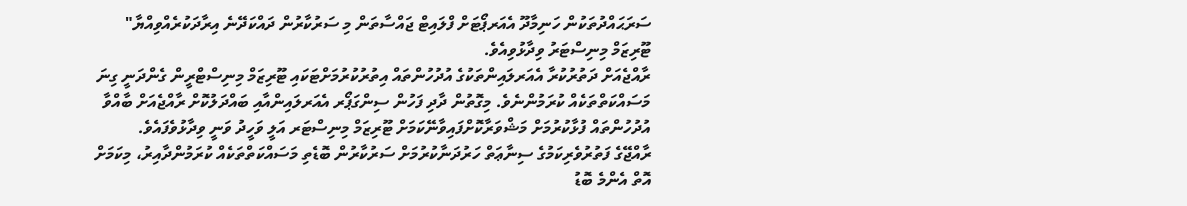ސަރަޙައްދުތަކުން ހަނިމާދޫ އެއަރޕޯޓަށް ފްލައިޓް ޖައްސާތަން މި ސަރުކާރުން ދައްކަދޭނެ އިރާދަކުރެއްވިއްޔާ" ޓޫރިޒަމް މިނިސްޓަރު ވިދާޅުވިއެވެ.
ރާއްޖެއަށް ދަތުރުކުރާ އެއަރލައިންތަކުގެ އުދުހުންތައް އިތުރުކުރުމަށްޓަކައި ޓޫރިޒަމް މިނިސްޓްރީން ގެންދަނީ ގިނަ މަސައްކަތްތަކެއް ކުރަމުންނެވެ. މިގޮތުން ދާދި ފަހުން ސިންގަޕޯރ އެއަރލައިންއާއި ބައްދަލުކޮށް ރާއްޖެއަށް ބާއްވާ އުދުހުންތައް ފުޅާކުރުމަށް މަޝްވަރާކޮށްފައިވާނޭކަމަށް ޓޫރިޒަމް މިނިސްޓަރ އަލީ ވަހީދު ވަނީ ވިދާޅުވެފައެވެ.
ރާއްޖޭގެ ފަތުރުވެރިކަމުގެ ސިނާޢަތް ހަރުދަނާކުރުމަށް ސަރުކާރުން ބޮޑެތި މަސައްކަތްތަކެއް ކުރަމުންދާއިރު، މިކަމަށް އޮތް އެންމެ ބޮޑު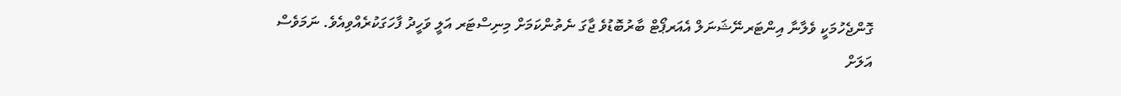ގޮންޖެހުމަކީ ވެލާނާ އިންޓަރނޭޝަނަލް އެއަރޕޯޓް ބާރުބޮޑުވެ ޖާގަ ނެތުންކަމަށް މިނިސްޓަރ އަލީ ވަހީދު ފާހަގަކުރެއްވިއެވެ. ނަމަވެސް އަލަށް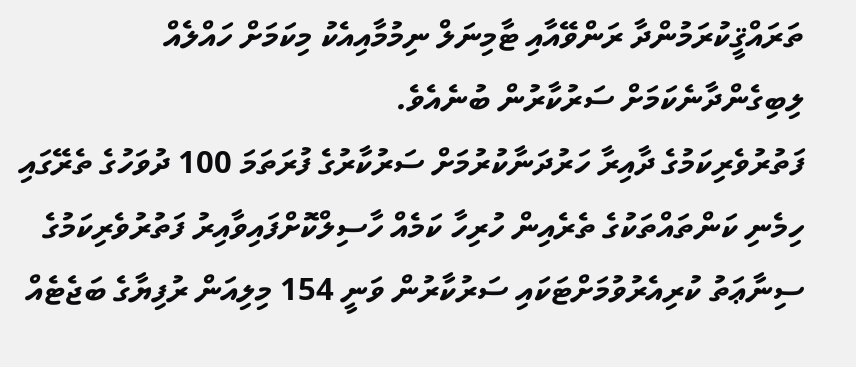ތަރައްޤީކުރަމުންދާ ރަންވޭއާއި ޓާމިނަލް ނިމުމާއިއެކު މިކަމަށް ހައްލެއް ލިބިގެންދާނެކަމަށް ސަރުކާރުން ބުނެއެވެ.
ފަތުރުވެރިކަމުގެ ދާއިރާ ހަރުދަނާކުރުމަށް ސަރުކާރުގެ ފުރަތަމަ 100 ދުވަހުގެ ތެރޭގައި ހިމެނި ކަންތައްތަކުގެ ތެރެއިން ހުރިހާ ކަމެއް ހާސިލްކޮށްފައިވާއިރު ފަތުރުވެރިކަމުގެ ސިނާޢަތު ކުރިއެރުވުމަށްޓަކައި ސަރުކާރުން ވަނީ 154 މިލިއަން ރުފިޔާގެ ބަޖެޓެއް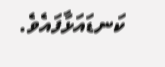ކަނޑައަޅާފައެވެ.